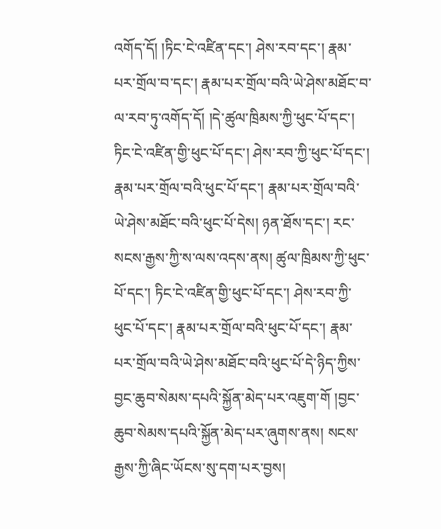འགོད་དོ། །ཏིང་ངེ་འཛིན་དང་། ཤེས་རབ་དང་། རྣམ་པར་གྲོལ་བ་དང་། རྣམ་པར་གྲོལ་བའི་ཡེ་ཤེས་མཐོང་བ་ལ་རབ་ཏུ་འགོད་དོ། །དེ་ཚུལ་ཁྲིམས་ཀྱི་ཕུང་པོ་དང་། ཏིང་ངེ་འཛིན་གྱི་ཕུང་པོ་དང་། ཤེས་རབ་ཀྱི་ཕུང་པོ་དང་། རྣམ་པར་གྲོལ་བའི་ཕུང་པོ་དང་། རྣམ་པར་གྲོལ་བའི་ཡེ་ཤེས་མཐོང་བའི་ཕུང་པོ་དེས། ཉན་ཐོས་དང་། རང་སངས་རྒྱས་ཀྱི་ས་ལས་འདས་ནས། ཚུལ་ཁྲིམས་ཀྱི་ཕུང་པོ་དང་། ཏིང་ངེ་འཛིན་གྱི་ཕུང་པོ་དང་། ཤེས་རབ་ཀྱི་ཕུང་པོ་དང་། རྣམ་པར་གྲོལ་བའི་ཕུང་པོ་དང་། རྣམ་པར་གྲོལ་བའི་ཡེ་ཤེས་མཐོང་བའི་ཕུང་པོ་དེ་ཉིད་ཀྱིས་བྱང་ཆུབ་སེམས་དཔའི་སྐྱོན་མེད་པར་འཇུག་གོ །བྱང་ཆུབ་སེམས་དཔའི་སྐྱོན་མེད་པར་ཞུགས་ནས། སངས་རྒྱས་ཀྱི་ཞིང་ཡོངས་སུ་དག་པར་བྱས།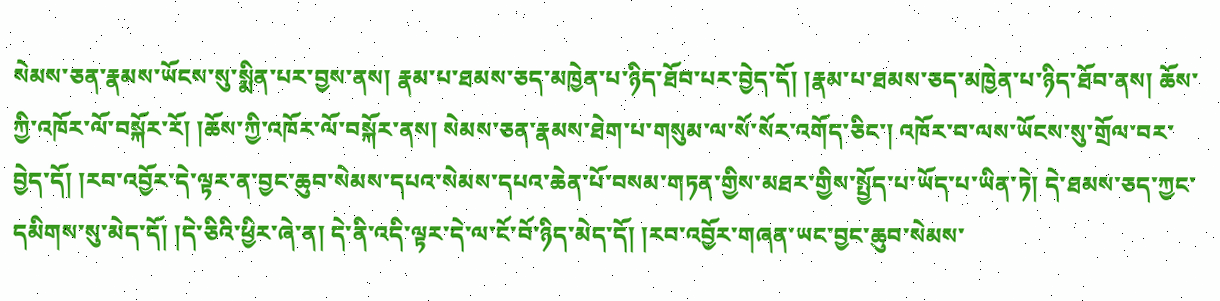སེམས་ཅན་རྣམས་ཡོངས་སུ་སྨིན་པར་བྱས་ནས། རྣམ་པ་ཐམས་ཅད་མཁྱེན་པ་ཉིད་ཐོབ་པར་བྱེད་དོ། །རྣམ་པ་ཐམས་ཅད་མཁྱེན་པ་ཉིད་ཐོབ་ནས། ཆོས་ཀྱི་འཁོར་ལོ་བསྐོར་རོ། །ཆོས་ཀྱི་འཁོར་ལོ་བསྐོར་ནས། སེམས་ཅན་རྣམས་ཐེག་པ་གསུམ་ལ་སོ་སོར་འགོད་ཅིང་། འཁོར་བ་ལས་ཡོངས་སུ་གྲོལ་བར་བྱེད་དོ། །རབ་འབྱོར་དེ་ལྟར་ན་བྱང་ཆུབ་སེམས་དཔའ་སེམས་དཔའ་ཆེན་པོ་བསམ་གཏན་གྱིས་མཐར་གྱིས་སྤྱོད་པ་ཡོད་པ་ཡིན་ཏེ། དེ་ཐམས་ཅད་ཀྱང་དམིགས་སུ་མེད་དོ། །དེ་ཅིའི་ཕྱིར་ཞེ་ན། དེ་ནི་འདི་ལྟར་དེ་ལ་ངོ་བོ་ཉིད་མེད་དོ། །རབ་འབྱོར་གཞན་ཡང་བྱང་ཆུབ་སེམས་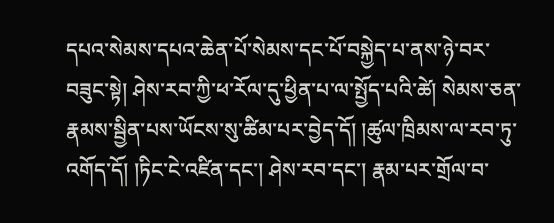དཔའ་སེམས་དཔའ་ཆེན་པོ་སེམས་དང་པོ་བསྐྱེད་པ་ནས་ཉེ་བར་བཟུང་སྟེ། ཤེས་རབ་ཀྱི་ཕ་རོལ་དུ་ཕྱིན་པ་ལ་སྤྱོད་པའི་ཚེ། སེམས་ཅན་རྣམས་སྦྱིན་པས་ཡོངས་སུ་ཚིམ་པར་བྱེད་དོ། །ཚུལ་ཁྲིམས་ལ་རབ་ཏུ་འགོད་དོ། །ཏིང་ངེ་འཛིན་དང་། ཤེས་རབ་དང་། རྣམ་པར་གྲོལ་བ་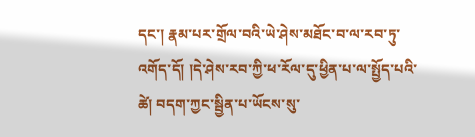དང་། རྣམ་པར་གྲོལ་བའི་ཡེ་ཤེས་མཐོང་བ་ལ་རབ་ཏུ་འགོད་དོ། །དེ་ཤེས་རབ་ཀྱི་ཕ་རོལ་དུ་ཕྱིན་པ་ལ་སྤྱོད་པའི་ཚེ། བདག་ཀྱང་སྦྱིན་པ་ཡོངས་སུ་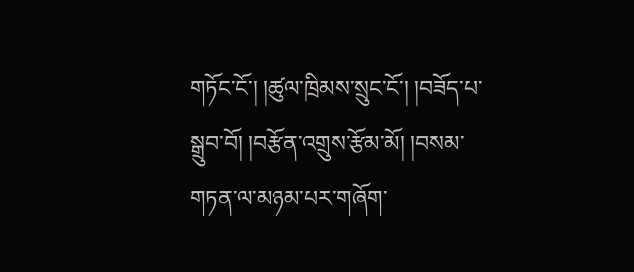གཏོང་ངོ་། །ཚུལ་ཁྲིམས་སྲུང་ངོ་། །བཟོད་པ་སྒྲུབ་བོ། །བརྩོན་འགྲུས་རྩོམ་མོ། །བསམ་གཏན་ལ་མཉམ་པར་གཞོག་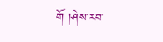གོ །ཤེས་རབ་